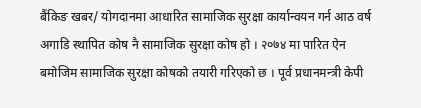बैंकिङ खबर/ योगदानमा आधारित सामाजिक सुरक्षा कार्यान्वयन गर्न आठ वर्ष अगाडि स्थापित कोष नै सामाजिक सुरक्षा कोष हो । २०७४ मा पारित ऐन बमोजिम सामाजिक सुरक्षा कोषको तयारी गरिएको छ । पूर्व प्रधानमन्त्री केपी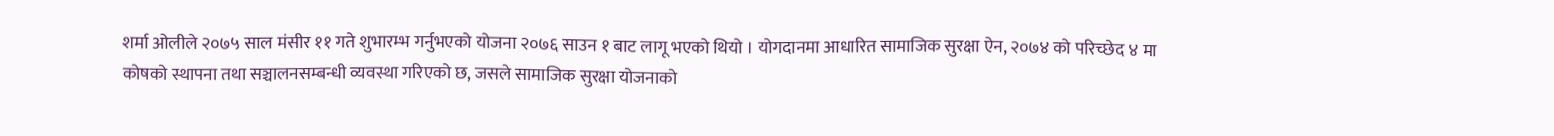शर्मा ओलीले २०७५ साल मंसीर ११ गते शुभारम्भ गर्नुभएको योजना २०७६ साउन १ बाट लागू भएको थियो । योगदानमा आधारित सामाजिक सुरक्षा ऐन, २०७४ को परिच्छेद ४ मा कोषको स्थापना तथा सञ्चालनसम्बन्धी व्यवस्था गरिएको छ, जसले सामाजिक सुरक्षा योजनाको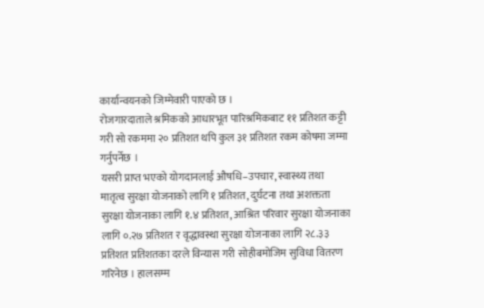कार्यान्वयनको जिम्मेवारी पाएको छ ।
रोजगारदाताले श्रमिकको आधारभूत पारिश्रमिकबाट ११ प्रतिशत कट्टी गरी सो रकममा २० प्रतिशत थपि कुल ३१ प्रतिशत रकम कोषमा जम्मा गर्नुपर्नेछ ।
यसरी प्राप्त भएको योगदानलाई औषधि–उपचार, स्वास्थ्य तथा मातृत्व सुरक्षा योजनाको लागि १ प्रतिशत, दुर्घटना तथा अशक्तता सुरक्षा योजनाका लागि १.४ प्रतिशत, आश्रित परिवार सुरक्षा योजनाका लागि ०.२७ प्रतिशत र वृद्धावस्था सुरक्षा योजनाका लागि २८.३३ प्रतिशत प्रतिशतका दरले विन्यास गरी सोहीबमोजिम सुविधा वितरण गरिनेछ । हालसम्म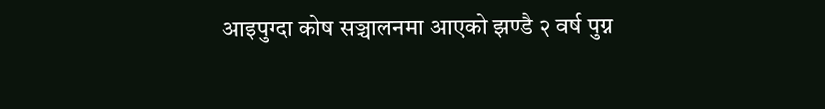आइपुग्दा कोष सञ्चालनमा आएको झण्डै २ वर्ष पुग्न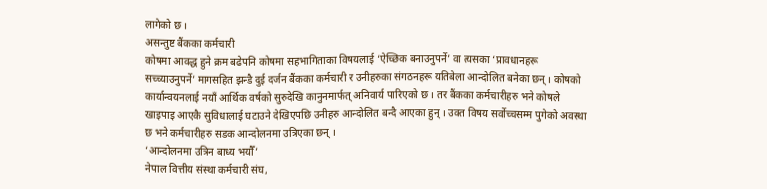लागेको छ ।
असन्तुष्ट बैंकका कर्मचारी
कोषमा आवद्ध हुने क्रम बढेपनि कोषमा सहभागिताका विषयलाई ‘ऐच्छिक बनाउनुपर्ने’ वा त्यसका ‘प्रावधानहरू सच्च्याउनुपर्ने’ मागसहित झन्डै दुई दर्जन बैंकका कर्मचारी र उनीहरुका संगठनहरू यतिबेला आन्दोलित बनेका छन् । कोषको कार्यान्वयनलाई नयाँ आर्थिक वर्षको सुरुदेखि कानुनमार्फत् अनिवार्य पारिएको छ । तर बैंकका कर्मचारीहरु भने कोषले खाइपाइ आएकै सुविधालाई घटाउने देखिएपछि उनीहरु आन्दोलित बन्दै आएका हुन् । उक्त विषय सर्वोच्चसम्म पुगेको अवस्था छ भने कर्मचारीहरु सडक आन्दोलनमा उत्रिएका छन् ।
‘आन्दोलनमा उत्रिन बाध्य भयौँ’
नेपाल वित्तीय संस्था कर्मचारी संघ,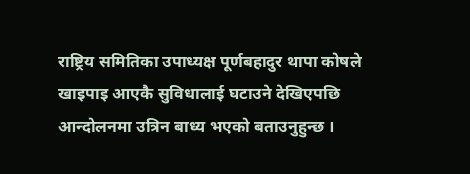राष्ट्रिय समितिका उपाध्यक्ष पूर्णबहादुर थापा कोषले खाइपाइ आएकै सुविधालाई घटाउने देखिएपछि आन्दोलनमा उत्रिन बाध्य भएको बताउनुहुन्छ ।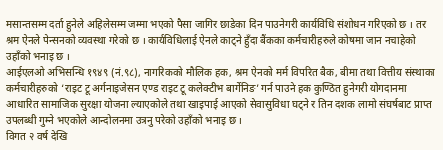मसान्तसम्म दर्ता हुनेले अहिलेसम्म जम्मा भएको पैसा जागिर छाडेका दिन पाउनेगरी कार्यविधि संशोधन गरिएको छ । तर श्रम ऐनले पेन्सनको व्यवस्था गरेको छ । कार्यविधिलाई ऐनले काट्ने हुँदा बैंकका कर्मचारीहरुले कोषमा जान नचाहेको उहाँको भनाइ छ ।
आईएलओ अभिसन्धि १९४९ (नं.९८), नागरिकको मौलिक हक, श्रम ऐनको मर्म विपरित बैक, बीमा तथा वित्तीय संस्थाका कर्मचारीहरुको ‘राइट टू अर्गनाइजेसन एण्ड राइट टू कलेक्टीभ बार्गेनिङ’ गर्न पाउने हक कुण्ठित हुनेगरी योगदानमा आधारित सामाजिक सुरक्षा योजना ल्याएकोले तथा खाइपाई आएको सेवासुविधा घट्ने र तिन दशक लामो संघर्षबाट प्राप्त उपलब्धी गुम्ने भएकोले आन्दोलनमा उत्रनु परेको उहाँको भनाइ छ ।
विगत २ वर्ष देखि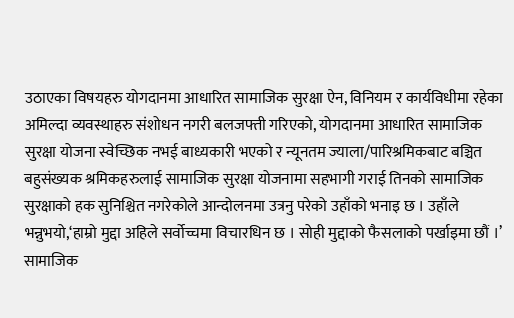उठाएका विषयहरु योगदानमा आधारित सामाजिक सुरक्षा ऐन, विनियम र कार्यविधीमा रहेका अमिल्दा व्यवस्थाहरु संशोधन नगरी बलजफ्ती गरिएको, योगदानमा आधारित सामाजिक सुरक्षा योजना स्वेच्छिक नभई बाध्यकारी भएको र न्यूनतम ज्याला/पारिश्रमिकबाट बञ्चित बहुसंख्यक श्रमिकहरुलाई सामाजिक सुरक्षा योजनामा सहभागी गराई तिनको सामाजिक सुरक्षाको हक सुनिश्चित नगरेकोले आन्दोलनमा उत्रनु परेको उहाँको भनाइ छ । उहाँले भन्नुभयो,‘हाम्रो मुद्दा अहिले सर्वोच्चमा विचारधिन छ । सोही मुद्दाको फैसलाको पर्खाइमा छौं ।’
सामाजिक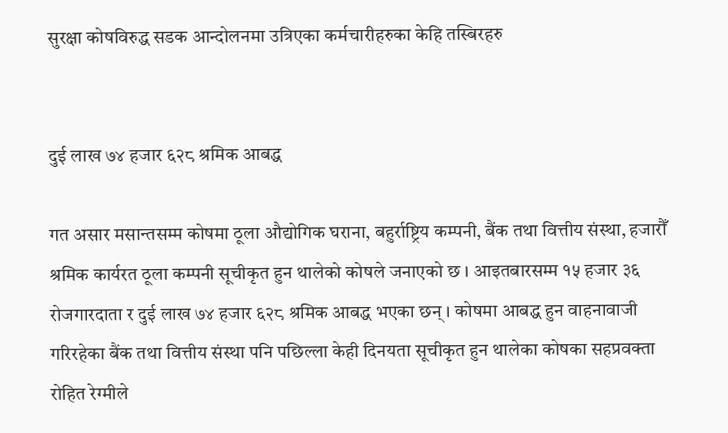सुरक्षा कोषविरुद्ध सडक आन्दोलनमा उत्रिएका कर्मचारीहरुका केहि तस्बिरहरु


दुई लाख ७४ हजार ६२८ श्रमिक आबद्ध

गत असार मसान्तसम्म कोषमा ठूला औद्योगिक घराना, बहुर्राष्ट्रिय कम्पनी, बैंक तथा वित्तीय संस्था, हजारौँ श्रमिक कार्यरत ठूला कम्पनी सूचीकृत हुन थालेको कोषले जनाएको छ । आइतबारसम्म १५ हजार ३६ रोजगारदाता र दुई लाख ७४ हजार ६२८ श्रमिक आबद्ध भएका छन् । कोषमा आबद्ध हुन वाहनावाजी गरिरहेका बैंक तथा वित्तीय संस्था पनि पछिल्ला केही दिनयता सूचीकृत हुन थालेका कोषका सहप्रवक्ता रोहित रेग्मीले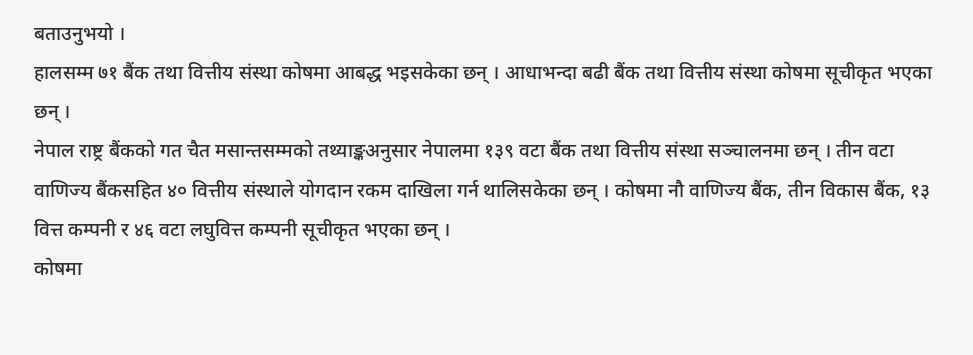बताउनुभयो ।
हालसम्म ७१ बैंक तथा वित्तीय संस्था कोषमा आबद्ध भइसकेका छन् । आधाभन्दा बढी बैंक तथा वित्तीय संस्था कोषमा सूचीकृत भएका छन् ।
नेपाल राष्ट्र बैंकको गत चैत मसान्तसम्मको तथ्याङ्कअनुसार नेपालमा १३९ वटा बैंक तथा वित्तीय संस्था सञ्चालनमा छन् । तीन वटा वाणिज्य बैंकसहित ४० वित्तीय संस्थाले योगदान रकम दाखिला गर्न थालिसकेका छन् । कोषमा नौ वाणिज्य बैंक, तीन विकास बैंक, १३ वित्त कम्पनी र ४६ वटा लघुवित्त कम्पनी सूचीकृत भएका छन् ।
कोषमा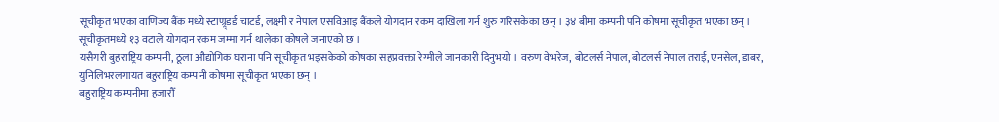सूचीकृत भएका वाणिज्य बैंक मध्ये स्टाण्र्र्डर्ड चाटर्ड, लक्ष्मी र नेपाल एसविआइ बैंकले योगदान रकम दाखिला गर्न शुरु गरिसकेका छन् । ३४ बीमा कम्पनी पनि कोषमा सूचीकृत भएका छन् । सूचीकृतमध्ये १३ वटाले योगदान रकम जम्मा गर्न थालेका कोषले जनाएको छ ।
यसैगरी बुहराष्ट्रिय कम्पनी, ठूला औद्योगिक घराना पनि सूचीकृत भइसकेको कोषका सहप्रवक्ता रेग्मीले जानकारी दिनुभयो । वरुण वेभरेज, बोटलर्स नेपाल, बोटलर्स नेपाल तराई, एनसेल, डाबर, युनिलिभरलगायत बहुराष्ट्रिय कम्पनी कोषमा सूचीकृत भएका छन् ।
बहुराष्ट्रिय कम्पनीमा हजारौँ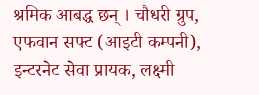श्रमिक आबद्ध छन् । चौधरी ग्रुप, एफवान सफ्ट (आइटी कम्पनी), इन्टरनेट सेवा प्रायक, लक्ष्मी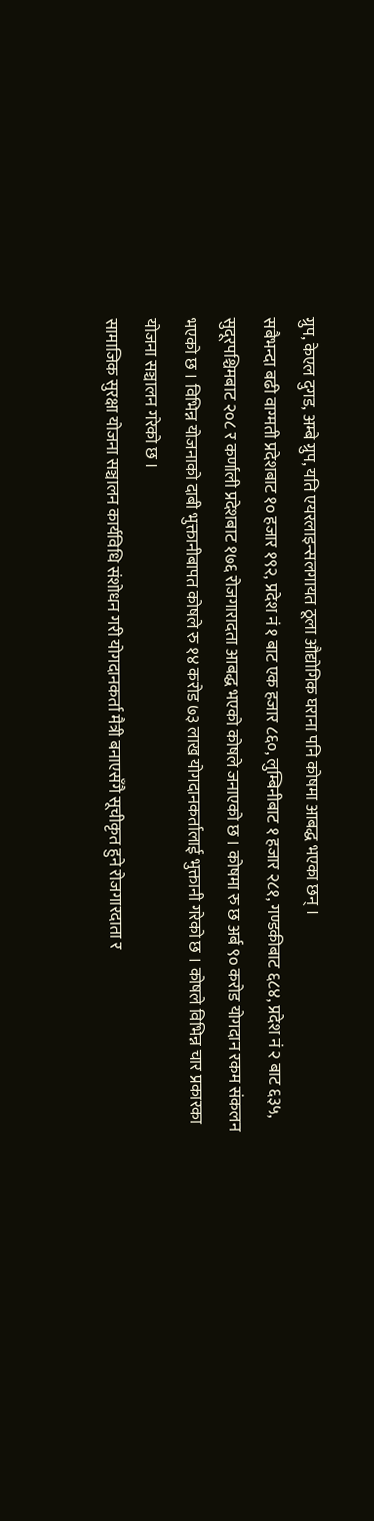ग्रुप, केएल दुगड, अम्बे ग्रुप, यति एयरलाइन्सलगायत ठूला औद्योगिक घराना पनि कोषमा आबद्ध भएका छन् ।
सबैभन्दा बढी वाग्मती प्रदेशबाट १० हजार १९२, प्रदेश नं १ बाट एक हजार ८६०, लुम्बिनीबाट १ हजार २८१, गण्डकीबाट ६८४, प्रदेश नं २ बाट ६३५, सुदूरपश्चिमबाट २०८ र कर्णाली प्रदेशबाट १७६ रोजगारादता आबद्ध भएको कोषले जनाएको छ । कोषमा रु छ अर्ब ९० करोड योगदान रकम संकलन भएको छ । विभिन्न योजनाको दाबी भुक्तानीबापत कोषले रु १४ करोड ७३ लाख योगदानकर्तालाई भुक्तानी गरेको छ । कोषले विभिन्न चार प्रकारका योजना सञ्चालन गरेको छ ।
सामाजिक सुरक्षा योजना सञ्चालन कार्यविधि संशोधन गरी योगदानकर्ता मैत्री बनाएसँगै सूचीकृत हुने रोजगारदाता र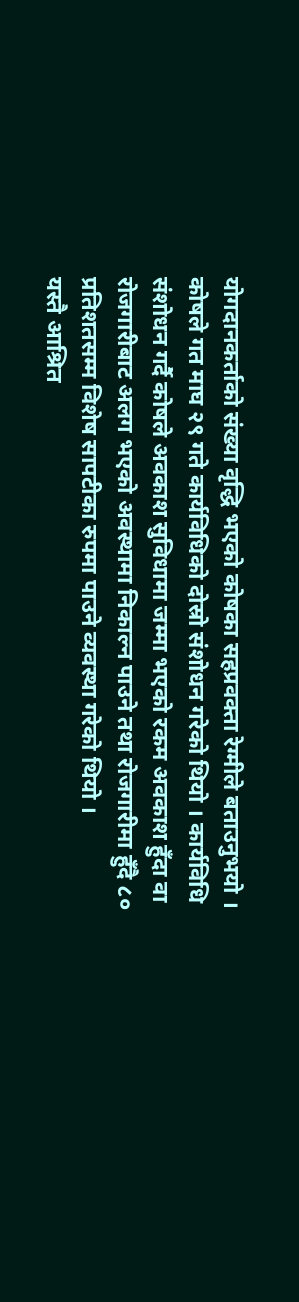योगदानकर्ताको संख्या वृद्धि भएको कोषका सहप्रवक्ता रेग्मीले बताउनुभयो ।
कोषले गत माघ २९ गते कार्यविधिको दोस्रो संशोधन गरेको थियो । कार्यविधि संशोधन गर्दै कोषले अवकाश सुविधामा जम्मा भएको रकम अवकाश हुँदा वा रोजगारीबाट अलग भएको अवस्थामा निकाल्न पाउने तथा रोजगारीमा हुँदै ८० प्रतिशतसम्म विशेष सापटीका रुपमा पाउने व्यवस्था गरेको थियो ।
यस्तै आश्रित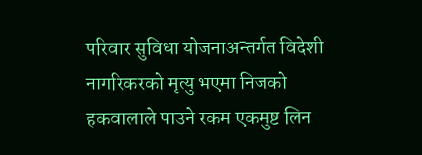परिवार सुविधा योजनाअन्तर्गत विदेशी नागरिकरको मृत्यु भएमा निजको हकवालाले पाउने रकम एकमुष्ट लिन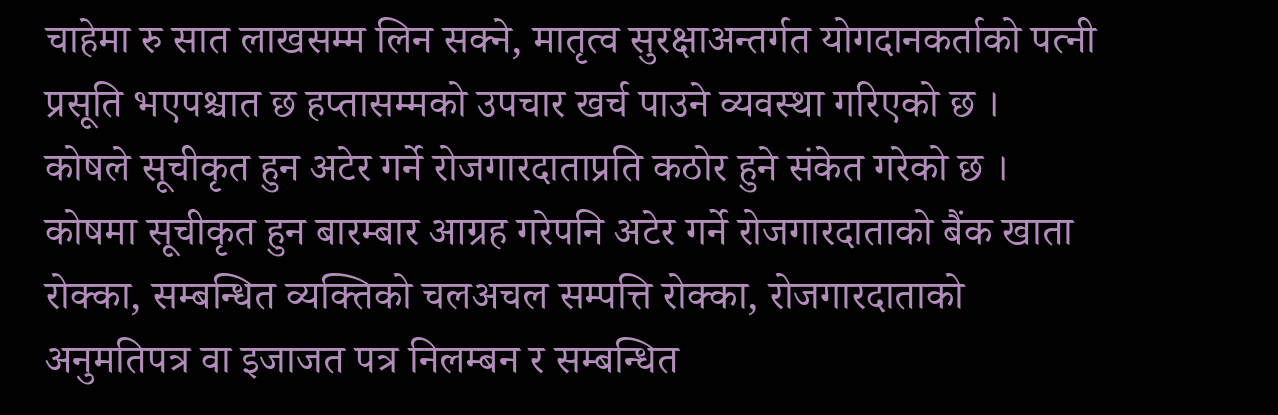चाहेमा रु सात लाखसम्म लिन सक्ने, मातृत्व सुरक्षाअन्तर्गत योगदानकर्ताको पत्नी प्रसूति भएपश्चात छ हप्तासम्मको उपचार खर्च पाउने व्यवस्था गरिएको छ ।
कोषले सूचीकृत हुन अटेर गर्ने रोजगारदाताप्रति कठोर हुने संकेत गरेको छ । कोषमा सूचीकृत हुन बारम्बार आग्रह गरेपनि अटेर गर्ने रोजगारदाताको बैंक खाता रोक्का, सम्बन्धित व्यक्तिको चलअचल सम्पत्ति रोक्का, रोजगारदाताको अनुमतिपत्र वा इजाजत पत्र निलम्बन र सम्बन्धित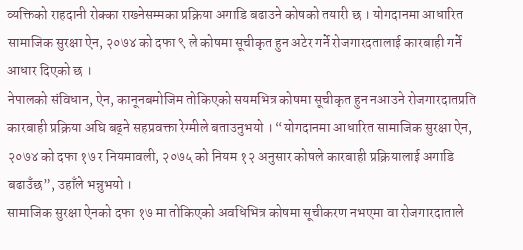व्यक्तिको राहदानी रोक्का राख्नेसम्मका प्रक्रिया अगाडि बढाउने कोषको तयारी छ । योगदानमा आधारित सामाजिक सुरक्षा ऐन, २०७४ को दफा ९ ले कोषमा सूचीकृत हुन अटेर गर्ने रोजगारदतालाई कारबाही गर्ने आधार दिएको छ ।
नेपालको संविधान, ऐन, कानूनबमोजिम तोकिएको सयमभित्र कोषमा सूचीकृत हुन नआउने रोजगारदातप्रति कारबाही प्रक्रिया अघि बढ्ने सहप्रवक्ता रेग्मीले बताउनुभयो । “योगदानमा आधारित सामाजिक सुरक्षा ऐन, २०७४ को दफा १७ र नियमावली, २०७५ को नियम १२ अनुसार कोषले कारबाही प्रक्रियालाई अगाडि बढाउँछ”, उहाँले भन्नुभयो ।
सामाजिक सुरक्षा ऐनको दफा १७ मा तोकिएको अवधिभित्र कोषमा सूचीकरण नभएमा वा रोजगारदाताले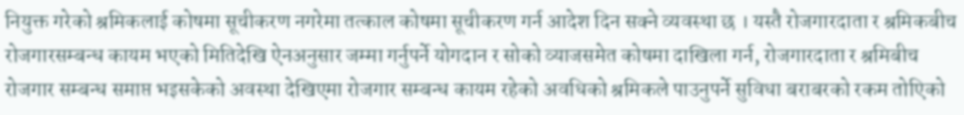नियुक्त गरेको श्रमिकलाई कोषमा सूचीकरण नगरेमा तत्काल कोषमा सूचीकरण गर्न आदेश दिन सक्ने व्यवस्था छ । यस्तै रोजगारदाता र श्रमिकबीच रोजगारसम्बन्ध कायम भएको मितिदेखि ऐनअनुसार जम्मा गर्नुपर्ने योगदान र सोको व्याजसमेत कोषमा दाखिला गर्न, रोजगारदाता र श्रमिबीच रोजगार सम्बन्ध समाप्त भइसकेको अवस्था देखिएमा रोजगार सम्बन्ध कायम रहेको अवधिको श्रमिकले पाउनुपर्ने सुविधा बराबरको रकम तोएिको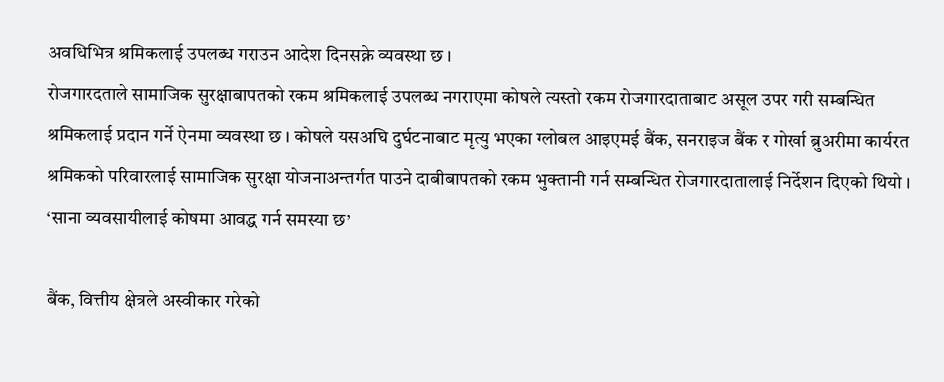अवधिभित्र श्रमिकलाई उपलब्ध गराउन आदेश दिनसक्ने व्यवस्था छ ।
रोजगारदताले सामाजिक सुरक्षाबापतको रकम श्रमिकलाई उपलब्ध नगराएमा कोषले त्यस्तो रकम रोजगारदाताबाट असूल उपर गरी सम्बन्धित श्रमिकलाई प्रदान गर्ने ऐनमा व्यवस्था छ । कोषले यसअघि दुर्घटनाबाट मृत्यु भएका ग्लोबल आइएमई बैंक, सनराइज बैंक र गोर्खा ब्रुअरीमा कार्यरत श्रमिकको परिवारलाई सामाजिक सुरक्षा योजनाअन्तर्गत पाउने दाबीबापतको रकम भुक्तानी गर्न सम्बन्धित रोजगारदातालाई निर्देशन दिएको थियो ।
‘साना व्यवसायीलाई कोषमा आवद्ध गर्न समस्या छ’

बैंक, वित्तीय क्षेत्रले अस्वीकार गरेको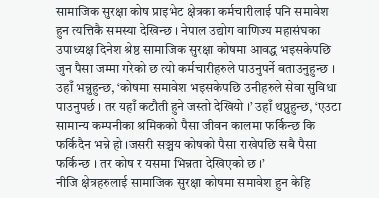सामाजिक सुरक्षा कोष प्राइभेट क्षेत्रका कर्मचारीलाई पनि समावेश हुन त्यत्तिकै समस्या देखिन्छ । नेपाल उद्योग वाणिज्य महासंघका उपाध्यक्ष दिनेश श्रेष्ठ सामाजिक सुरक्षा कोषमा आवद्ध भइसकेपछि जुन पैसा जम्मा गरेको छ त्यो कर्मचारीहरुले पाउनुपर्ने बताउनुहुन्छ । उहाँ भन्नुहुन्छ, ‘कोषमा समावेश भइसकेपछि उनीहरुले सेवा सुविधा पाउनुपर्छ । तर यहाँ कटौती हुने जस्तो देखियो ।’ उहाँ थप्नुहुन्छ, ‘एउटा सामान्य कम्पनीका श्रमिकको पैसा जीवन कालमा फर्किन्छ कि फर्किदैन भन्ने हो ।जसरी सञ्चय कोषको पैसा राखेपछि सबै पैसा फर्किन्छ । तर कोष र यसमा भिन्नता देखिएको छ ।’
नीजि क्षेत्रहरुलाई सामाजिक सुरक्षा कोषमा समावेश हुन केहि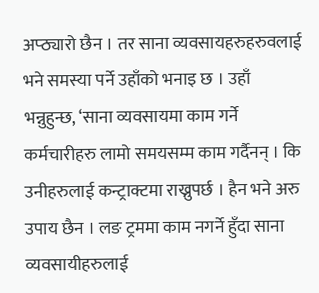अप्ठ्यारो छैन । तर साना व्यवसायहरुहरुवलाई भने समस्या पर्ने उहाँको भनाइ छ । उहाँ भन्नुहुन्छ, ‘साना व्यवसायमा काम गर्ने कर्मचारीहरु लामो समयसम्म काम गर्दैनन् । कि उनीहरुलाई कन्ट्राक्टमा राख्नुपर्छ । हैन भने अरु उपाय छैन । लङ ट्रममा काम नगर्ने हुँदा साना व्यवसायीहरुलाई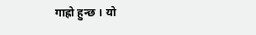गाह्रो हुन्छ । यो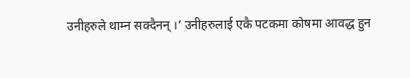उनीहरुले थाम्न सक्दैनन् ।’ उनीहरुलाई एकै पटकमा कोषमा आवद्ध हुन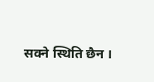सक्ने स्थिति छैन ।